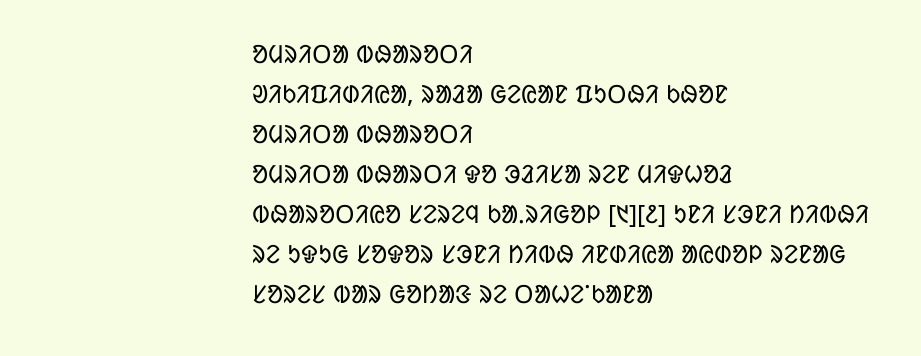ᱚᱢᱨᱤᱛᱟ ᱵᱷᱟᱨᱚᱛᱤ
ᱣᱤᱠᱤᱯᱤᱰᱤᱭᱟ, ᱨᱟᱲᱟ ᱜᱮᱭᱟᱱ ᱯᱩᱛᱷᱤ ᱠᱷᱚᱱ
ᱚᱢᱨᱤᱛᱟ ᱵᱷᱟᱨᱚᱛᱤ
ᱚᱢᱨᱤᱛᱟ ᱵᱷᱟᱨᱛᱤ ᱫᱚ ᱳᱲᱤᱥᱟ ᱨᱮᱱ ᱢᱤᱫᱦᱚᱲ ᱵᱷᱟᱨᱚᱛᱤᱭᱚ ᱥᱮᱨᱮᱧ ᱠᱟᱹᱨᱤᱜᱚᱞ [᱑][᱒] ᱩᱱᱤ ᱥᱳᱱᱤ ᱴᱤᱵᱷᱤ ᱨᱮ ᱩᱫᱩᱜ ᱥᱚᱫᱚᱨ ᱥᱳᱱᱤ ᱴᱤᱵᱷ ᱤᱱᱰᱤᱭᱟ ᱟᱭᱰᱚᱞ ᱨᱮᱱᱟᱜ ᱥᱚᱨᱮᱥ ᱵᱟᱨ ᱜᱚᱴᱟᱝ ᱨᱮ ᱛᱟᱦᱮᱸᱠᱟᱱᱟ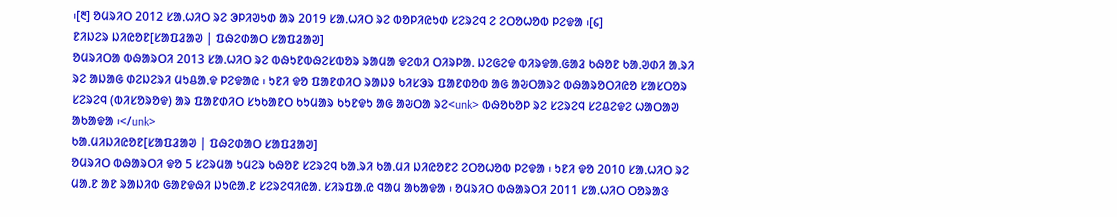᱾[᱓] ᱚᱢᱨᱤᱛ 2012 ᱥᱟᱹᱦᱤᱛ ᱨᱮ ᱳᱞᱤᱣᱩᱰ ᱟᱨ 2019 ᱥᱟᱹᱦᱤᱛ ᱨᱮ ᱵᱚᱞᱤᱭᱩᱰ ᱥᱮᱨᱮᱧ ᱮ ᱮᱛᱚᱦᱚᱵ ᱞᱮᱫᱟ ᱾[᱔]
ᱱᱤᱡᱮᱨ ᱡᱤᱭᱚᱱ[ᱥᱟᱯᱲᱟᱣ | ᱯᱷᱮᱰᱟᱛ ᱥᱟᱯᱲᱟᱣ]
ᱚᱢᱨᱤᱛᱟ ᱵᱷᱟᱨᱛᱤ 2013 ᱥᱟᱹᱦᱤᱛ ᱨᱮ ᱵᱷᱩᱱᱵᱷᱮᱥᱵᱚᱨ ᱨᱟᱢᱟ ᱫᱮᱵᱤ ᱛᱤᱨᱞᱟᱹ ᱡᱮᱜᱮᱫ ᱵᱤᱨᱫᱟᱹᱜᱟᱲ ᱠᱷᱚᱱ ᱠᱟᱹᱣᱰᱤ ᱟᱹᱨᱤ ᱨᱮ ᱟᱡᱟᱜ ᱰᱮᱡᱮᱨᱤ ᱢᱩᱪᱟᱹᱫ ᱞᱮᱫᱟᱭ ᱾ ᱩᱱᱤ ᱫᱚ ᱯᱟᱱᱰᱤᱛ ᱨᱟᱡᱽ ᱠᱤᱥᱳᱨ ᱯᱟᱱᱰᱚᱵ ᱟᱜ ᱟᱶᱛᱟᱨᱮ ᱵᱷᱟᱨᱚᱛᱤᱭᱚ ᱥᱟᱥᱛᱚᱨ ᱥᱮᱨᱮᱧ (ᱵᱤᱥᱚᱨᱚᱫ) ᱟᱨ ᱯᱟᱱᱰᱤᱛ ᱥᱩᱠᱟᱱᱛ ᱠᱩᱢᱟᱨ ᱠᱩᱱᱫᱩ ᱟᱜ ᱟᱶᱛᱟ ᱨᱮ<unk> ᱵᱷᱚᱠᱚᱞ ᱨᱮ ᱥᱮᱨᱮᱧ ᱥᱮᱪᱮᱫᱮ ᱦᱟᱛᱟᱣ ᱟᱠᱟᱫᱟ ᱾</unk>
ᱠᱟᱹᱢᱤᱡᱤᱭᱚᱱ[ᱥᱟᱯᱲᱟᱣ | ᱯᱷᱮᱰᱟᱛ ᱥᱟᱯᱲᱟᱣ]
ᱚᱢᱨᱤᱛ ᱵᱷᱟᱨᱛᱤ ᱫᱚ 5 ᱥᱮᱨᱢᱟ ᱩᱢᱮᱨ ᱠᱷᱚᱱ ᱥᱮᱨᱮᱧ ᱠᱟᱹᱨᱤ ᱠᱟᱹᱢᱤ ᱡᱤᱭᱚᱱᱮ ᱮᱛᱚᱦᱚᱵ ᱞᱮᱫᱟ ᱾ ᱩᱱᱤ ᱫᱚ 2010 ᱥᱟᱹᱦᱤᱛ ᱨᱮ ᱢᱟᱹᱱ ᱟᱱ ᱨᱟᱡᱤᱵ ᱜᱟᱱᱫᱷᱤ ᱡᱩᱭᱟᱹᱱ ᱥᱮᱨᱮᱧᱤᱭᱟᱹ ᱥᱤᱨᱯᱟᱹᱭ ᱧᱟᱢ ᱟᱠᱟᱫᱟ ᱾ ᱚᱢᱨᱤᱛ ᱵᱷᱟᱨᱛᱤ 2011 ᱥᱟᱹᱦᱤᱛ ᱛᱚᱨᱟᱝ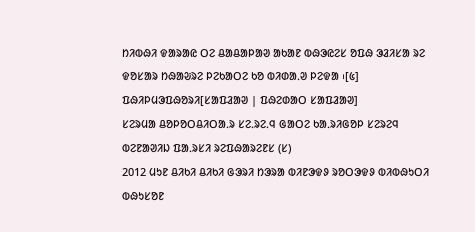ᱴᱤᱵᱷᱤ ᱫᱟᱨᱟᱭ ᱛᱮ ᱪᱟᱪᱟᱞᱟᱣ ᱟᱠᱟᱱ ᱵᱷᱳᱭᱮᱥ ᱚᱯᱷ ᱳᱲᱤᱥᱟ ᱨᱮ ᱫᱚᱥᱟᱨ ᱴᱷᱟᱶᱨᱮ ᱞᱮᱠᱟᱛᱮ ᱠᱚ ᱵᱤᱰᱟᱹᱣ ᱞᱮᱫᱟ ᱾[᱕]
ᱯᱷᱤᱞᱢᱳᱯᱷᱚᱨᱤ[ᱥᱟᱯᱲᱟᱣ | ᱯᱷᱮᱰᱟᱛ ᱥᱟᱯᱲᱟᱣ]
ᱥᱮᱨᱢᱟ ᱪᱚᱞᱚᱛᱪᱤᱛᱟᱹᱨ ᱥᱮᱹᱨᱮᱹᱧ ᱜᱟᱛᱮ ᱠᱟᱹᱨᱤᱜᱚᱞ ᱥᱮᱨᱮᱧ ᱵᱮᱱᱟᱣᱤᱡ ᱯᱟᱹᱨᱥᱤ ᱨᱮᱯᱷᱟᱨᱮᱱᱥ (ᱥ)
2012 ᱢᱩᱱ ᱪᱤᱠᱤ ᱪᱤᱠᱤ ᱜᱳᱨᱤ ᱴᱳᱨᱟ ᱵᱤᱱᱳᱫᱽ ᱨᱚᱛᱳᱫᱽ ᱵᱤᱵᱷᱩᱛᱤ ᱵᱷᱩᱥᱚᱱ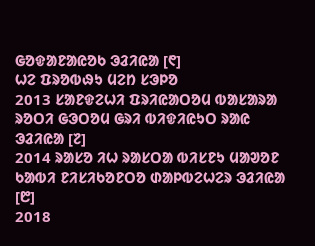ᱜᱚᱫᱟᱱᱟᱭᱚᱠ ᱳᱲᱤᱭᱟ [᱖]
ᱦᱮ ᱯᱨᱚᱵᱷᱩ ᱢᱮᱴ ᱥᱳᱞᱚ
2013 ᱥᱟᱱᱫᱮᱦᱤ ᱯᱨᱤᱭᱟᱛᱚᱢ ᱵᱟᱥᱟᱨᱟ ᱨᱚᱛᱤ ᱜᱳᱛᱚᱢ ᱜᱨᱤ ᱵᱤᱫᱤᱭᱩᱛ ᱨᱟᱭ ᱳᱲᱤᱭᱟ [᱗]
2014 ᱨᱟᱥᱚ ᱤᱦ ᱨᱟᱥᱛᱟ ᱵᱤᱥᱱᱩ ᱢᱟᱣᱚᱱ ᱠᱟᱵᱤ ᱱᱤᱥᱤᱠᱚᱱᱛᱚ ᱰᱟᱞᱵᱮᱦᱮᱨ ᱳᱲᱤᱭᱟ [᱘]
2018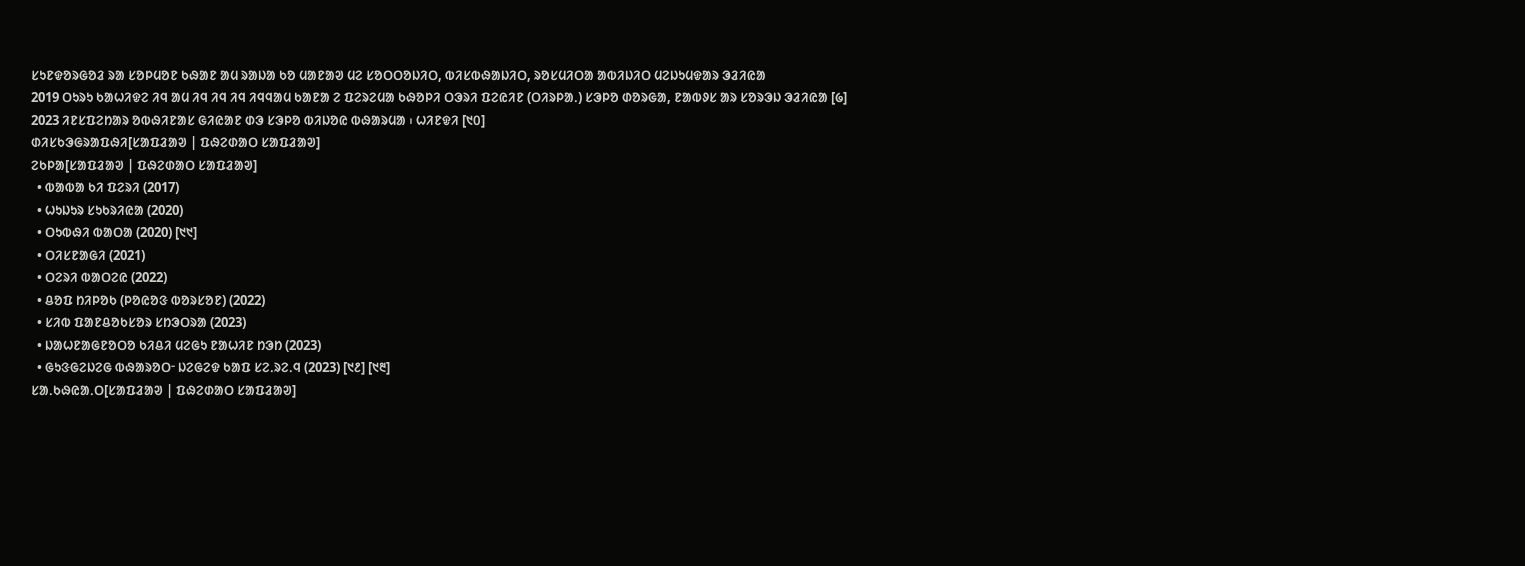ᱥᱩᱱᱫᱚᱨᱜᱚᱲ ᱨᱟ ᱥᱚᱞᱢᱚᱱ ᱠᱷᱟᱱ ᱟᱢ ᱨᱟᱡᱟ ᱠᱚ ᱢᱟᱱᱟᱣ ᱢᱮ ᱥᱚᱛᱛᱚᱡᱤᱛ, ᱵᱤᱥᱵᱷᱟᱡᱤᱛ, ᱨᱚᱥᱢᱤᱛᱟ ᱟᱵᱤᱡᱤᱛ ᱢᱮᱡᱩᱢᱫᱟᱨ ᱳᱲᱤᱭᱟ
2019 ᱛᱩᱨᱩ ᱠᱟᱦᱤᱫᱮ ᱤᱧ ᱟᱢ ᱤᱧ ᱤᱧ ᱤᱧ ᱤᱧᱧᱟᱢ ᱠᱟᱱᱟ ᱮ ᱯᱮᱨᱮᱢᱟ ᱠᱷᱚᱞᱤ ᱛᱳᱨᱤ ᱯᱮᱭᱤᱱ (ᱛᱤᱨᱞᱟᱹ) ᱥᱳᱞᱚ ᱰᱚᱨᱜᱟ, ᱱᱟᱵᱽᱥ ᱟᱨ ᱥᱚᱨᱳᱡ ᱳᱲᱤᱭᱟ [᱙]
2023 ᱤᱱᱥᱯᱮᱴᱟᱨ ᱚᱵᱷᱤᱱᱟᱥ ᱜᱤᱭᱟᱱ ᱰᱳ ᱥᱳᱞᱚ ᱵᱤᱡᱚᱭ ᱵᱷᱟᱨᱢᱟ ᱾ ᱦᱤᱱᱫᱤ [᱑᱐]
ᱰᱤᱥᱠᱳᱜᱨᱟᱯᱷᱤ[ᱥᱟᱯᱲᱟᱣ | ᱯᱷᱮᱰᱟᱛ ᱥᱟᱯᱲᱟᱣ]
ᱮᱠᱞᱟ[ᱥᱟᱯᱲᱟᱣ | ᱯᱷᱮᱰᱟᱛ ᱥᱟᱯᱲᱟᱣ]
  • ᱵᱟᱵᱟ ᱠᱤ ᱯᱮᱨᱤ (2017)
  • ᱦᱩᱡᱩᱨ ᱥᱩᱠᱨᱤᱭᱟ (2020)
  • ᱛᱩᱵᱷᱤ ᱵᱟᱛᱟ (2020) [᱑᱑]
  • ᱛᱤᱥᱱᱟᱜᱤ (2021)
  • ᱛᱮᱨᱤ ᱵᱟᱛᱮᱭ (2022)
  • ᱪᱚᱯ ᱴᱤᱞᱚᱠ (ᱞᱚᱭᱚᱝ ᱵᱚᱨᱥᱚᱱ) (2022)
  • ᱥᱤᱵ ᱯᱟᱱᱪᱚᱠᱥᱚᱨ ᱥᱴᱳᱛᱨᱟ (2023)
  • ᱡᱟᱦᱱᱟᱜᱱᱚᱛᱚ ᱠᱤᱪᱤ ᱢᱮᱜᱩ ᱱᱟᱦᱤᱱ ᱴᱳᱴ (2023)
  • ᱜᱩᱝᱜᱮᱡᱮᱜ ᱵᱷᱟᱨᱚᱛᱼ ᱡᱮᱜᱮᱫ ᱠᱟᱯ ᱥᱮᱹᱨᱮᱹᱧ (2023) [᱑᱒] [᱑᱓]
ᱥᱟᱹᱠᱷᱭᱟᱹᱛ[ᱥᱟᱯᱲᱟᱣ | ᱯᱷᱮᱰᱟᱛ ᱥᱟᱯᱲᱟᱣ]